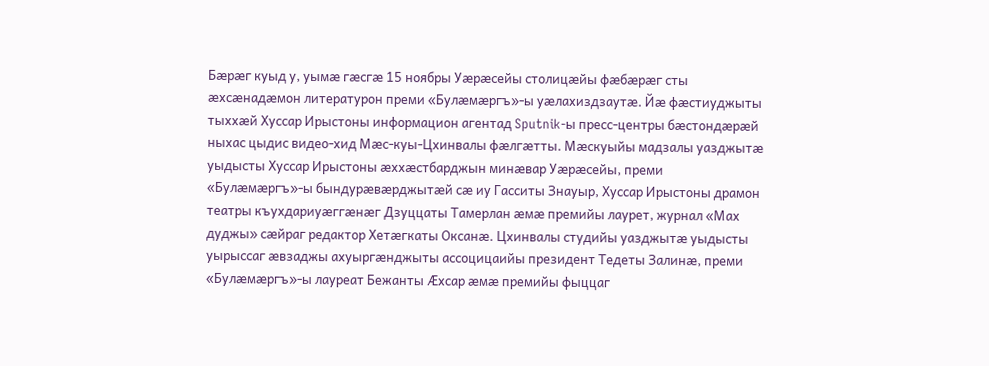Бӕрӕг куыд у, уымӕ гӕсгӕ 15 ноябры Уӕрӕсейы столицӕйы фӕбӕрӕг сты ӕхсӕнадӕмон литературон преми «Булӕмӕргъ»-ы уӕлахиздзаутæ. Йӕ фӕстиуджыты тыххӕй Хуссар Ирыстоны информацион агентад Sputnik-ы пресс-центры бӕстондӕрӕй ныхас цыдис видео-хид Мӕс-куы-Цхинвалы фӕлгӕтты. Мӕскуыйы мадзалы уазджытӕ уыдысты Хуссар Ирыстоны ӕххӕстбарджын минӕвар Уӕрӕсейы, преми «Булӕмӕргъ»-ы бындурӕвӕрджытӕй сӕ иу Гасситы Знауыр, Хуссар Ирыстоны драмон театры къухдариуӕггӕнӕг Дзуццаты Тамерлан ӕмӕ премийы лаурет, журнал «Мах дуджы» сӕйраг редактор Хетӕгкаты Оксанӕ. Цхинвалы студийы уазджытӕ уыдысты уырыссаг ӕвзаджы ахуыргӕнджыты ассоцицаийы президент Тедеты Залинӕ, преми «Булӕмӕргъ»-ы лауреат Бежанты Ӕхсар ӕмӕ премийы фыццаг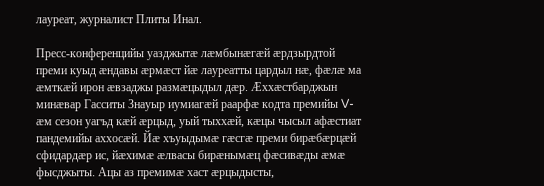лауреат, журналист Плиты Инал.

Пресс-конференцийы уазджытӕ лӕмбынӕгӕй ӕрдзырдтой преми куыд ӕндавы æрмæст йӕ лауреатты цардыл нӕ, фӕлӕ ма ӕмткӕй ирон ӕвзаджы размӕцыдыл дӕр. Æххæстбарджын минæвар Гасситы Знауыр иумиагæй раарфæ кодта премийы V-ӕм сезон уагъд кæй æрцыд, уый тыххӕй, кӕцы чысыл афæстиат пандемийы аххосæй. Йæ хъуыдымæ гæсгæ преми бирæбæрцæй сфидардӕр ис, йӕхимӕ ӕлвасы бирӕнымӕц фӕсивӕды ӕмӕ фысджыты. Ацы аз премимӕ хаст æрцыдысты,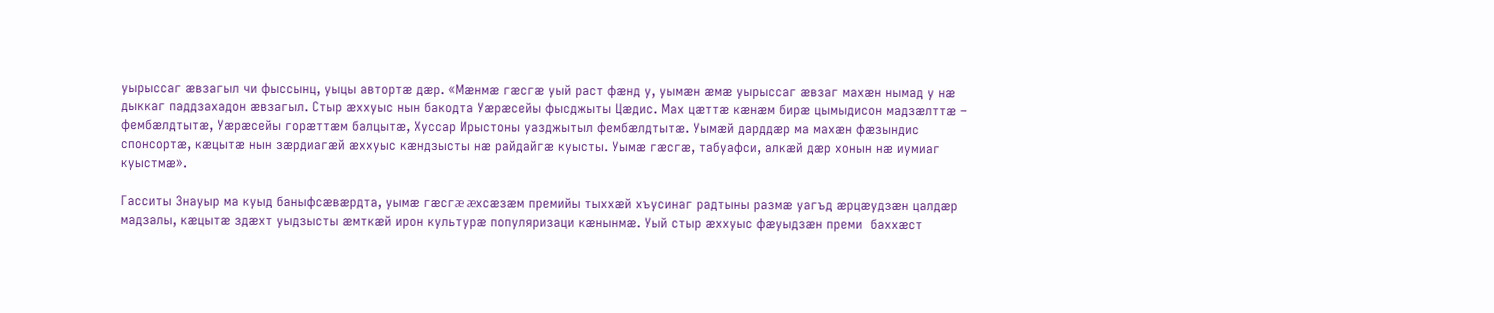уырыссаг ӕвзагыл чи фыссынц, уыцы автортæ дӕр. «Мӕнмæ гæсгæ уый раст фӕнд у, уымӕн ӕмӕ уырыссаг ӕвзаг махӕн нымад у нæ дыккаг паддзахадон æвзагыл. Стыр ӕххуыс нын бакодта Уӕрӕсейы фысджыты Цӕдис. Мах цӕттӕ кӕнӕм бирӕ цымыдисон мадзӕлттӕ – фембӕлдтытӕ, Уӕрӕсейы горӕттӕм балцытæ, Хуссар Ирыстоны уазджытыл фембӕлдтытӕ. Уымӕй дарддӕр ма махӕн фӕзындис спонсортӕ, кӕцытӕ нын зӕрдиагӕй ӕххуыс кӕндзысты нæ райдайгæ куысты. Уымӕ гӕсгӕ, табуафси, алкӕй дӕр хонын нӕ иумиаг куыстмӕ».

Гасситы Знауыр ма куыд баныфсæвæрдта, уымæ гæсгæ æхсæзæм премийы тыххæй хъусинаг радтыны размæ уагъд æрцæудзæн цалдæр мадзалы, кæцытæ здæхт уыдзысты æмткæй ирон культурæ популяризаци кæнынмæ. Уый стыр æххуыс фæуыдзæн преми  баххæст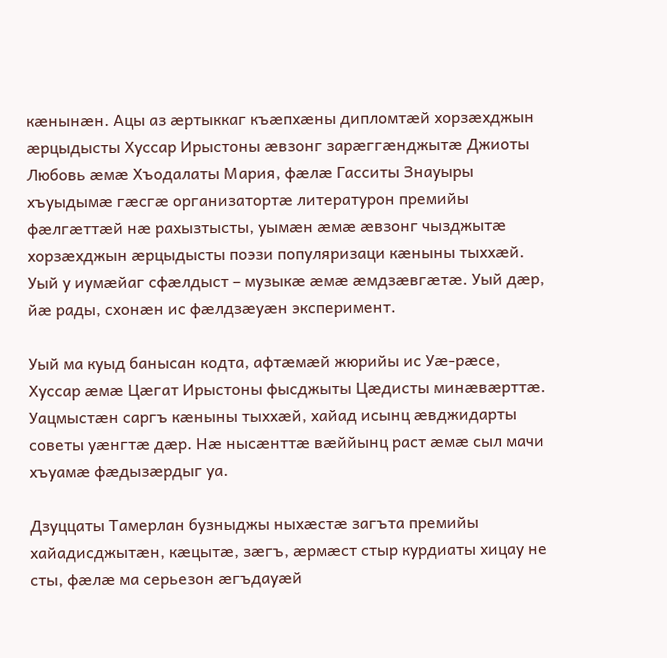кæнынæн. Ацы аз ӕртыккаг къӕпхӕны дипломтӕй хорзӕхджын ӕрцыдысты Хуссар Ирыстоны ӕвзонг зарӕггӕнджытӕ Джиоты Любовь ӕмӕ Хъодалаты Мария, фӕлӕ Гасситы Знауыры хъуыдымӕ гӕсгӕ организатортӕ литературон премийы фӕлгӕттӕй нӕ рахызтысты, уымӕн ӕмӕ ӕвзонг чызджытӕ хорзӕхджын ӕрцыдысты поэзи популяризаци кӕныны тыххӕй. Уый у иумӕйаг сфӕлдыст – музыкӕ ӕмӕ ӕмдзӕвгӕтӕ. Уый дӕр, йӕ рады, схонӕн ис фæлдзæуæн эксперимент.

Уый ма куыд банысан кодта, афтӕмӕй жюрийы ис Уӕ-рӕсе, Хуссар ӕмӕ Цӕгат Ирыстоны фысджыты Цӕдисты минӕвӕрттӕ. Уацмыстæн саргъ кæныны тыххæй, хайад исынц æвджидарты советы уæнгтæ дæр. Нæ нысæнттæ вæййынц раст æмæ сыл мачи хъуамæ фӕдызӕрдыг уа.

Дзуццаты Тамерлан бузныджы ныхӕстӕ загъта премийы хайадисджытӕн, кӕцытӕ, зӕгъ, ӕрмӕст стыр курдиаты хицау не сты, фӕлӕ ма серьезон ӕгъдауӕй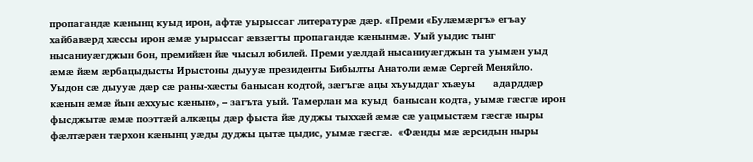пропагандӕ кӕнынц куыд ирон, афтӕ уырыссаг литературӕ дӕр. «Преми «Булӕмӕргъ» егъау хайбавӕрд хӕссы ирон ӕмӕ уырыссаг ӕвзӕгты пропагандӕ кӕнынмӕ. Уый уыдис тынг нысаниуӕгджын бон, премийӕн йӕ чысыл юбилей. Преми уӕлдай нысаниуӕгджын та уымӕн уыд ӕмӕ йӕм ӕрбацыдысты Ирыстоны дыууӕ президенты Бибылты Анатоли ӕмӕ Сергей Меняйло. Уыдон сӕ дыууӕ дӕр сӕ раны-хӕсты банысан кодтой, зӕгъгӕ ацы хъуыддаг хъӕуы      адарддӕр кӕнын ӕмӕ йын ӕххуыс кӕнын», – загъта уый. Тамерлан ма куыд  банысан кодта, уымӕ гӕсгӕ ирон фысджытӕ ӕмӕ поэттӕй алкӕцы дӕр фыста йӕ дуджы тыххӕй ӕмӕ сӕ уацмыстӕм гӕсгӕ ныры фӕлтӕрӕн тӕрхон кӕнынц уӕды дуджы цытӕ цыдис, уымӕ гӕсгӕ.  «Фӕнды мӕ ӕрсидын ныры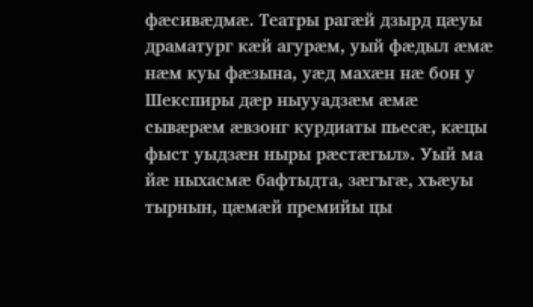фӕсивӕдмӕ. Театры рагӕй дзырд цӕуы драматург кӕй агурӕм, уый фӕдыл ӕмӕ нæм куы фӕзына, уӕд махӕн нӕ бон у Шекспиры дӕр ныууадзæм ӕмӕ сывӕрӕм ӕвзонг курдиаты пьесӕ, кӕцы фыст уыдзӕн ныры рӕстӕгыл». Уый ма йӕ ныхасмӕ бафтыдта, зӕгъгӕ, хъӕуы тырнын, цӕмӕй премийы цы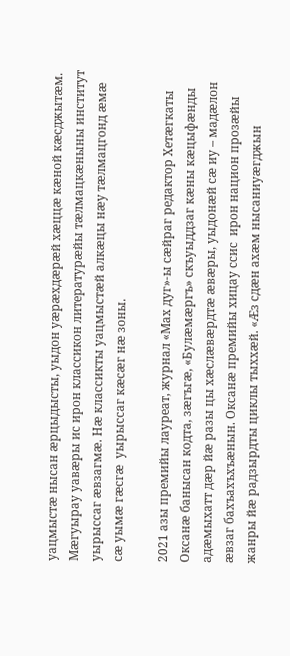уацмыстӕ нысан ӕрцыдысты, уыдон уӕрӕхдӕрӕй хӕццӕ кӕной кӕсджытӕм. Мӕгуырау уавӕры ис ирон классикон литературӕйы тӕлмацкӕныны институт уырыссаг ӕвзагмӕ. Нӕ классикты уацмыстӕй алкӕцы нӕу тӕлмацгонд ӕмӕ сӕ уымӕ гӕсгӕ  уырыссаг кӕсӕг нӕ зоны.

2021 азы премийы лауреат, журнал «Мах дуг»-ы сӕйраг редактор Хетӕгкаты Оксанӕ банысан кодта, зӕгъгӕ, «Булӕмӕргъ» скъуыддзаг кӕны кӕцыфӕнды адӕмыхатт дӕр йӕ разы цы хӕслӕвӕрдтӕ ӕвӕры, уыдонӕй сӕ иу – мадӕлон ӕвзаг бахъахъхъӕнын. Оксанӕ премийы хицау ссис  ирон национ прозæйы жанры йæ радзырдты циклы тыххæй. «Ӕз сдӕн ахӕм нысаниуӕгджын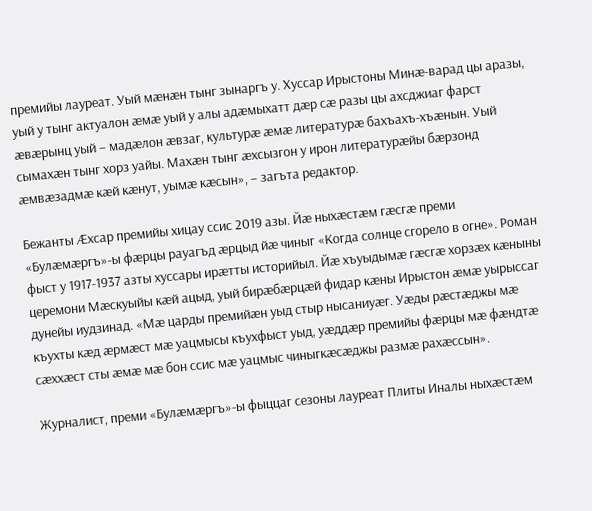премийы лауреат. Уый мӕнӕн тынг зынаргъ у. Хуссар Ирыстоны Минӕ-варад цы аразы, уый у тынг актуалон ӕмӕ уый у алы адӕмыхатт дӕр сӕ разы цы ахсджиаг фарст ӕвӕрынц уый – мадӕлон ӕвзаг, культурӕ ӕмӕ литературӕ бахъахъ-хъӕнын. Уый сымахӕн тынг хорз уайы. Махӕн тынг ӕхсызгон у ирон литературӕйы бӕрзонд ӕмвӕзадмӕ кӕй кӕнут, уымӕ кӕсын», – загъта редактор.

Бежанты Ӕхсар премийы хицау ссис 2019 азы. Йӕ ныхӕстӕм гӕсгӕ преми «Булӕмӕргъ»-ы фӕрцы рауагъд ӕрцыд йӕ чиныг «Когда солнце сгорело в огне». Роман фыст у 1917-1937 азты хуссары ирӕтты историйыл. Йӕ хъуыдымӕ гӕсгӕ хорзӕх кӕныны церемони Мӕскуыйы кӕй ацыд, уый бирӕбӕрцӕй фидар кӕны Ирыстон ӕмӕ уырыссаг дунейы иудзинад. «Мӕ царды премийӕн уыд стыр нысаниуӕг. Уӕды рӕстӕджы мӕ къухты кӕд ӕрмӕст мӕ уацмысы къухфыст уыд, уӕддӕр премийы фӕрцы мӕ фӕндтӕ сӕххӕст сты ӕмӕ мӕ бон ссис мӕ уацмыс чиныгкӕсӕджы размӕ рахӕссын».

Журналист, преми «Булӕмӕргъ»-ы фыццаг сезоны лауреат Плиты Иналы ныхæстæм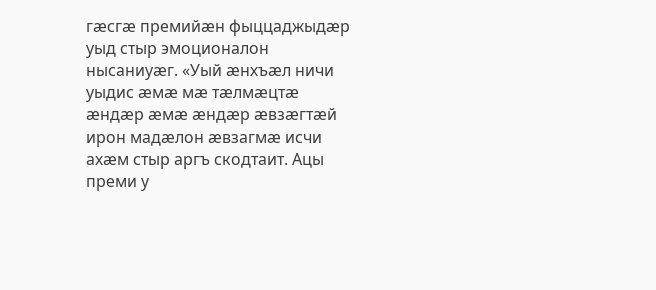гæсгæ премийæн фыццаджыдӕр уыд стыр эмоционалон нысаниуӕг. «Уый ӕнхъӕл ничи уыдис ӕмӕ мӕ тӕлмӕцтӕ ӕндӕр ӕмӕ ӕндӕр ӕвзӕгтӕй ирон мадӕлон ӕвзагмӕ исчи ахæм стыр аргъ скодтаит. Ацы преми у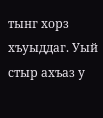тынг хорз хъуыддаг. Уый стыр ахъаз у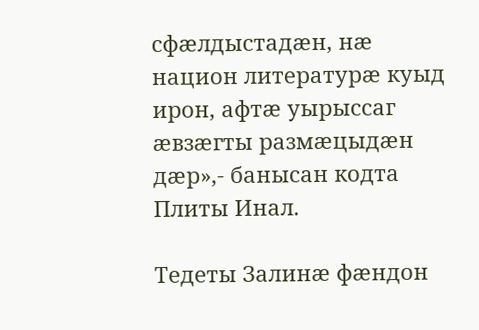сфӕлдыстадӕн, нӕ национ литературӕ куыд ирон, афтӕ уырыссаг ӕвзӕгты размӕцыдӕн дӕр»,- банысан кодта Плиты Инал.

Тедеты Залинæ фæндон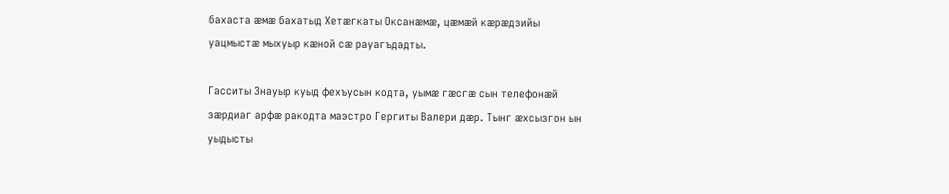бахаста æмæ бахатыд Хетæгкаты Оксанæмæ, цæмæй кæрæдзийы уацмыстæ мыхуыр кæной сæ рауагъдадты.

Гасситы Знауыр куыд фехъусын кодта, уымæ гæсгæ сын телефонӕй зӕрдиаг арфӕ ракодта маэстро Гергиты Валери дӕр. Тынг ӕхсызгон ын уыдысты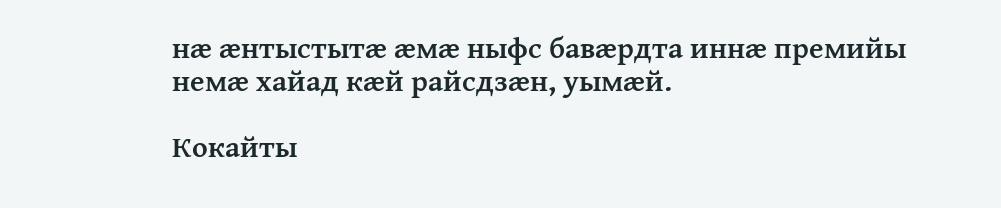нӕ æнтыстытæ ӕмӕ ныфс бавӕрдта иннӕ премийы немӕ хайад кӕй райсдзӕн, уымæй.

Кокайты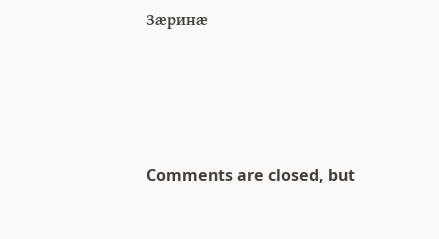Зæринæ





Comments are closed, but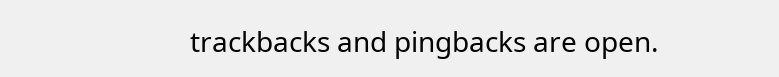trackbacks and pingbacks are open.